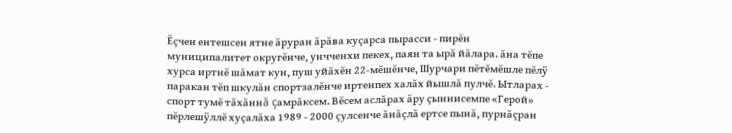Ĕçчен ентешсен ятне ăруран ăрăва куçарса пырасси - пирĕн муниципалитет округĕнче, унчченхи пекех, паян та ырă йăлара. ăна тĕпе хурса иртнĕ шăмат кун, пуш уйăхĕн 22-мĕшĕнче, Шурчари пĕтĕмĕшле пĕлÿ паракан тĕп шкулăн спортзалĕнче иртенпех халăх йышлă пулчĕ. Ытларах - спорт тумĕ тăхăннă çамрăксем. Вĕсем аслăрах ăру çыннисемпе «Герой» пĕрлешÿллĕ хуçалăха 1989 - 2000 çулсенче ăнăçлă ертсе пынă, пурнăçран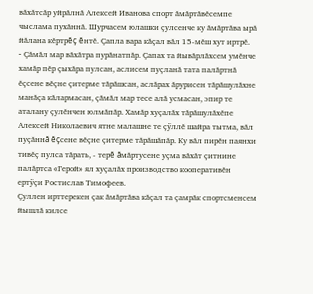вăхăтсăр уйрăлнă Алексей Иванова спорт ăмăртăвĕсемпе чыслама пухăннă. Шурчасем юлашки çулсенче ку ăмăртăва ырă йăлана кĕртрĕç ĕнтĕ. Çапла вара кăçал вăл 15-мĕш хут иртрĕ.
- Çăмăл мар вăхăтра пурăнатпăр. Çапах та йывăрлăхсем умĕнче хамăр пĕр çыхăра пулсан, аслисем пуçланă тата палăртнă ĕçсене вĕçне çитерме тăрăшсан, аслăрах ăрурисен тăрăшулăхне манăçа кăлармасан, çăмăл мар тесе алă усмасан, эпир те аталану çулĕнчен юлмăпăр. Хамăр хуçалăх тăрăшулăхĕпе Алексей Николаевич ятне малашне те çÿллĕ шайра тытма, вăл пуçăннă ĕçсене вĕçне çитерме тăрăшăпăр. Ку вăл пирĕн паянхи тивĕç пулса тăрать, - терĕ ăмăртусене уçма вăхăт çитнине палăртса «Герой» ял хуçалăх производство кооперативĕн ертÿçи Ростислав Тимофеев.
Çуллен ирттерекен çак ăмăртăва кăçал та çамрăк спортсменсем йышлă килсе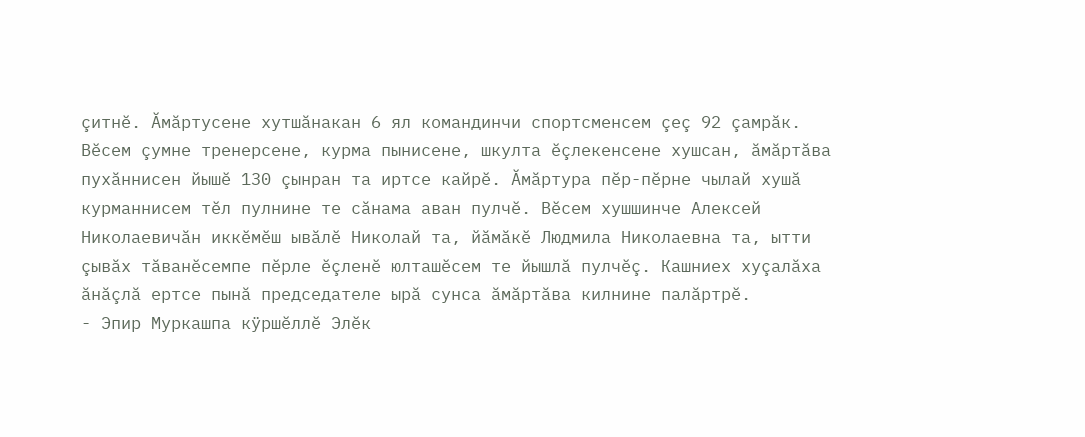çитнĕ. Ăмăртусене хутшăнакан 6 ял командинчи спортсменсем çеç 92 çамрăк. Вĕсем çумне тренерсене, курма пынисене, шкулта ĕçлекенсене хушсан, ăмăртăва пухăннисен йышĕ 130 çынран та иртсе кайрĕ. Ăмăртура пĕр-пĕрне чылай хушă курманнисем тĕл пулнине те сăнама аван пулчĕ. Вĕсем хушшинче Алексей Николаевичăн иккĕмĕш ывăлĕ Николай та, йăмăкĕ Людмила Николаевна та, ытти çывăх тăванĕсемпе пĕрле ĕçленĕ юлташĕсем те йышлă пулчĕç. Кашниех хуçалăха ăнăçлă ертсе пынă председателе ырă сунса ăмăртăва килнине палăртрĕ.
- Эпир Муркашпа кÿршĕллĕ Элĕк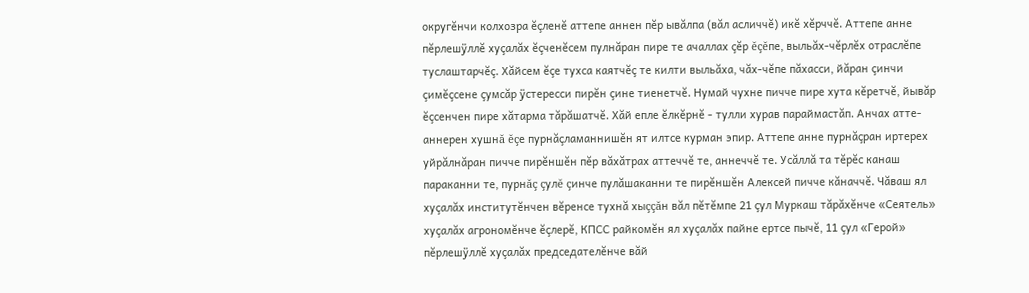округĕнчи колхозра ĕçленĕ аттепе аннен пĕр ывăлпа (вăл асличчĕ) икĕ хĕрччĕ. Аттепе анне пĕрлешÿллĕ хуçалăх ĕçченĕсем пулнăран пире те ачаллах çĕр ĕçĕпе, выльăх-чĕрлĕх отраслĕпе туслаштарчĕç. Хăйсем ĕçе тухса каятчĕç те килти выльăха, чăх-чĕпе пăхасси, йăран çинчи çимĕçсене çумсăр ÿстересси пирĕн çине тиенетчĕ. Нумай чухне пичче пире хута кĕретчĕ, йывăр ĕçсенчен пире хăтарма тăрăшатчĕ. Хăй епле ĕлкĕрнĕ - тулли хурав параймастăп. Анчах атте-аннерен хушнă ĕçе пурнăçламаннишĕн ят илтсе курман эпир. Аттепе анне пурнăçран иртерех уйрăлнăран пичче пирĕншĕн пĕр вăхăтрах аттеччĕ те, аннеччĕ те. Усăллă та тĕрĕс канаш параканни те, пурнăç çулĕ çинче пулăшаканни те пирĕншĕн Алексей пичче кăначчĕ. Чăваш ял хуçалăх институтĕнчен вĕренсе тухнă хыççăн вăл пĕтĕмпе 21 çул Муркаш тăрăхĕнче «Сеятель» хуçалăх агрономĕнче ĕçлерĕ, КПСС райкомĕн ял хуçалăх пайне ертсе пычĕ, 11 çул «Герой» пĕрлешÿллĕ хуçалăх председателĕнче вăй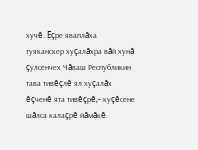хучĕ. Ĕçре яваплăха туяканскер хуçалăхра вăй хунă çулсенчех Чăваш Республикин тава тивĕçлĕ ял хуçалăх ĕçченĕ ята тивĕçрĕ,- куçĕсене шăлса калаçрĕ йăмăкĕ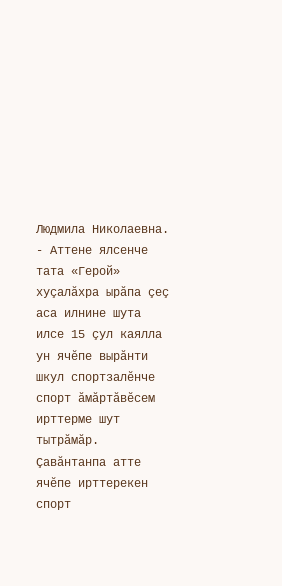Людмила Николаевна.
- Аттене ялсенче тата «Герой» хуçалăхра ырăпа çеç аса илнине шута илсе 15 çул каялла ун ячĕпе вырăнти шкул спортзалĕнче спорт ăмăртăвĕсем ирттерме шут тытрăмăр. Çавăнтанпа атте ячĕпе ирттерекен спорт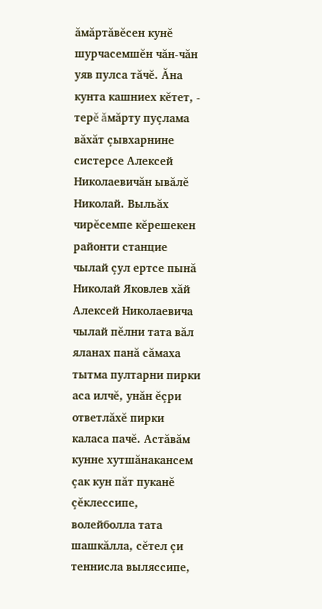ăмăртăвĕсен кунĕ шурчасемшĕн чăн-чăн уяв пулса тăчĕ. Ăна кунта кашниех кĕтет, - терĕ ăмăрту пуçлама вăхăт çывхарнине систерсе Алексей Николаевичăн ывăлĕ Николай. Выльăх чирĕсемпе кĕрешекен районти станцие чылай çул ертсе пынă Николай Яковлев хăй Алексей Николаевича чылай пĕлни тата вăл яланах панă сăмаха тытма пултарни пирки аса илчĕ, унăн ĕçри ответлăхĕ пирки каласа пачĕ. Астăвăм кунне хутшăнакансем çак кун пăт пуканĕ çĕклессипе, волейболла тата шашкăлла, сĕтел çи теннисла выляссипе,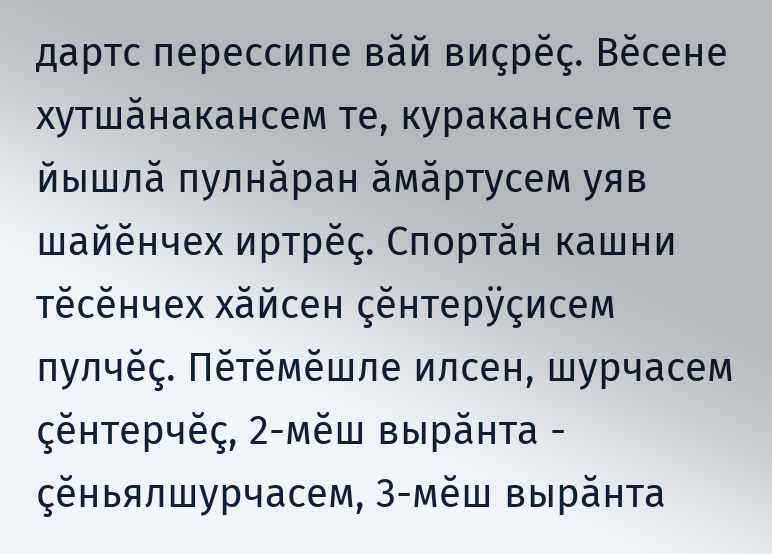дартс перессипе вăй виçрĕç. Вĕсене хутшăнакансем те, куракансем те йышлă пулнăран ăмăртусем уяв шайĕнчех иртрĕç. Спортăн кашни тĕсĕнчех хăйсен çĕнтерÿçисем пулчĕç. Пĕтĕмĕшле илсен, шурчасем çĕнтерчĕç, 2-мĕш вырăнта - çĕньялшурчасем, 3-мĕш вырăнта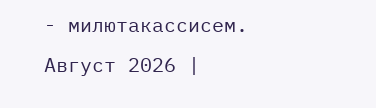- милютакассисем.
Август 2026 |